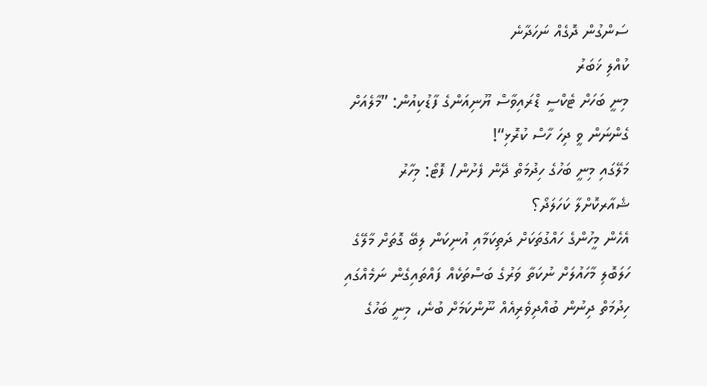ސަންގުން ދޮގެއް ނަހަދާނެ
ކުއްލި ޚަބަރު
މިނީ ބަހަށް ޓެކްސީ ޑްރައިވާސް ޔޫނިއަންގެ ފާޑުކިއުން: ”މާލެއަށް ގެންނަން ވީ ދިހަ ހާސް ކުރޮޅި“!
މަލޭގައި މިނީ ބަހުގެ ހިދުމަތް ދޭން ފެށުން/ ފޮޓޯ: މިހާރު
ޝެއާރކޮށްލާ ކަހަލަދޯ؟
އެހެން މީހުންގެ ހައްގުތަކަށް ދަތިކަމާއި އުނިކަން ލިބޭ ގޮތަށް މާލޭގެ ހަލަބޮލި މާހައުލަށް ނުކަތާ ވަރުގެ ބަސްތަކެއް ފައްތައިގެން ނަމެއްގައި ހިދުމަތް ދިނުން ބުއްދިވެރިއެއް ނޫންކަމަށް ބުނެ، މިނީ ބަހުގެ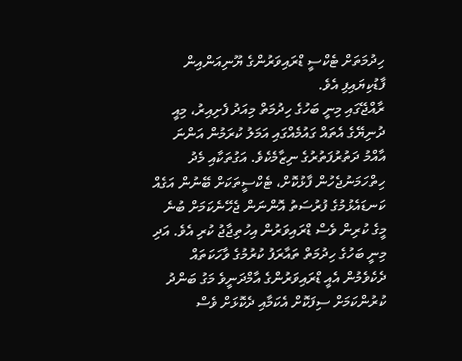ހިދުމަތަށް ޓެކްސީ ޑްރައިވަރުންގެ ޔޫނިއަންއިން ފާޑުކިޔައިފި އެވެ.
ރާއްޖޭގައި މިނީ ބަހުގެ ހިދުމަތް މިއަދު ފެށިއިރު، މިއީ ދުނިޔޭގެ އެތައް ގައުމެއްގައި އަމަލު ކުރަމުން އަންނަ އާއްމު ދަތުރުފަތުރުގެ ނިޒާމެކެވެ. އަގުތަކާއި މެދު ހިތްހަމަނުޖެހުން ފާޅުކޮށް، ޓެކްސީތަކަށް ބޭނުން އަގެއް ކަނޑައެޅުމުގެ ފުރުސަތު އޮންނަން ޖެހޭނެކަމަށް ބުނެ މީގެ ކުރިން ވެސް ޑްރައިވަރުން އިހުތިޖާޖު ކުރި އެވެ. އަދި މިނީ ބަހުގެ ހިދުމަތް ތައާރަފު ކުރުމުގެ ވާހަކަތައް ދެކެވެމުން އެއީ ޑްރައިވަރުންގެ އާމްދަނީވެ މަގު ބަންދު ކުރުންކަމަށް ސިފަކޮށް އެކަމާއި ދެކޮޅަށް ވެސް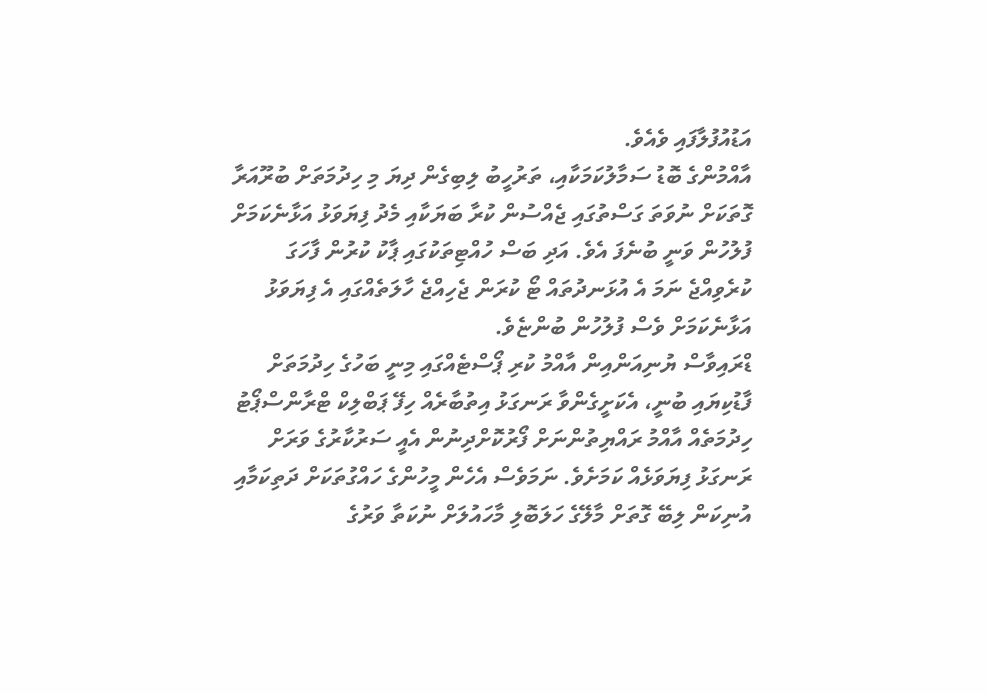އަޑުއުފުލާފައި ވެއެވެ.
އާއްމުންގެ ބޮޑު ސަމާލުކަމަކާއި، ތަރުހީބު ލިބިގެން ދިޔަ މި ހިދުމަތަށް ބުރޫއަރާ ގޮތަކަށް ނުވަތަ ގަސްތުގައި ޖެއްސުން ކުރާ ބަޔަކާއި މެދު ފިޔަވަޅު އަޅާނެކަމަށް ފުލުހުން ވަނީ ބުނެފަ އެވެ. އަދި ބަސް ހުއްޓިތަކުގައި ޕާކު ކުރުން ފާހަގަ ކުރެވިއްޖެ ނަމަ އެ އުޅަނދުތައް ޓޯ ކުރަން ޖެހިއްޖެ ހާލަތެއްގައި އެ ފިޔަވަޅު އަޅާނެކަމަށް ވެސް ފުލުހުން ބުންޏެވެ.
ޑްރައިވާސް ޔުނިއަންއިން އާއްމު ކުރި ޕޯސްޓެއްގައި މިނީ ބަހުގެ ހިދުމަތަށް ފާޑުކިޔައި ބުނީ، އެކަށީގެންވާ ރަނގަޅު އިތުބާރެއް ހިފޭ ޕަބްލިކް ޓްރާންސްޕޯޓު ހިދުމަތެއް އާއްމު ރައްޔިތުންނަށް ފޯރުކޮށްދިނުން އެއީ ސަރުކާރުގެ ވަރަށް ރަނގަޅު ފިޔަވަޅެއް ކަމަށެވެ. ނަމަވެސް އެހެން މީހުންގެ ހައްގުތަކަށް ދަތިކަމާއި އުނިކަން ލިބޭ ގޮތަށް މާލޭގެ ހަލަބޮލި މާހައުލަށް ނުކަތާ ވަރުގެ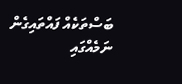ބަސްތަކެއް ފައްތައިގެން ނަމެއްގައި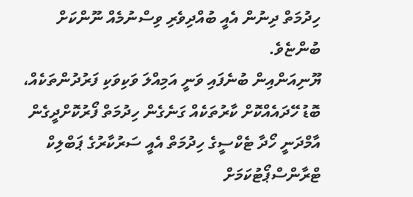ހިދުމަތް ދިނުން އެއީ ބުއްދިވެރި ވިސްނުމެއް ނޫންކަށް ބުންޏެވެ.
ޔޫނިއަންއިން ބުނެފައި ވަނީ އަމިއްލަ ވަކިވަކި ފަރުދުންތަކެއް، ބޮޑު ހޭދައެއްކޮށް ކާރުތަކެއް ގަނެގެން ހިދުމަތް ފޯރުކޮށްދީގެން އާމްދަނީ ހޯދާ ޓެކްސީގެ ހިދުމަތް އެއީ ސަރުކާރުގެ ޕަބްލިކް ޓްރާންސްޕޯޓުކަމަށް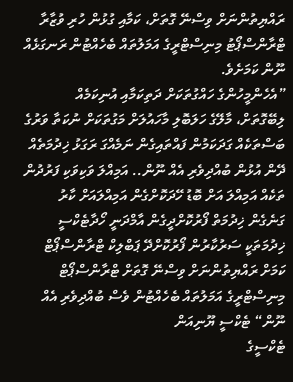ރައްޔިތުންނަށް ވިސްނޭ ގޮތަށް، ކަމާއި ގުޅުން ހުރި ވުޒާރާ ޓްރާންސްޕޯޓު މިނިސްޓްރީގެ އަމަލުތައް ބެހެއްޓުން ރަނގަޅެއް ނޫން ކަމަށެވެ.
”އެހެންމީހުންގެ ހައްގުތަކަށް ދަތިކަމާއި އުނިކަމެއް ލިބޭގޮތަށް، މާލޭގެ ހަލަބޮލި މާހައުލަށް މަގުތަކަށް ނުކަތާ ވަރުގެ ބަސްތަކެއް ގަދަކަމުން ފައްތައިގެން ނަމެއްގަ ރަގަޅު ޚިދުމަތެއް ދޭން އުޅުން ބުއްދިވެރި އެއް ނޫން.. އަމިއްލަ ވަކިވަކި ފަރުދުން ތަކެއް އަމިއްލަ އަށް ބޮޑު ހޭދަކޮށްގެން އަމިއްލައަށް ކާރު ގަނެގެން ޚިދުމަތް ފޯރުކޮށްދީގެން އާމްދަނީ ހޯދާޓެކްސީ ޚިދުމަތަކީ ސަރުކާރުން ފޯރުކޮށްދޭ ޕަބްލިކް ޓްރާންސްޕޯޓް ކަމަށް ރައްޔިތުންނަށް ވިސްނޭ ގޮތަށް ޓްރާންސްޕޯޓް މިނިސްޓްރީގެ އަމަލުތައް ބެހެއްޓުން ވެސް ބުއްދިވެރި އެއް ނޫން“ ޓެކްސީ ޔޫނިއަން
ޓެކްސީގެ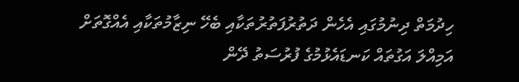ހިދުމަތް ދިނުމުގައި އެހެން ދަތުރުފަތުރުތަކާއި ބެހޭ ނިޒާމުތަކާއި އެއްގޮތަށް އަމިއްލަ އަގުތައް ކަނޑައެޅުމުގެ ފުރުސަތު ދޭން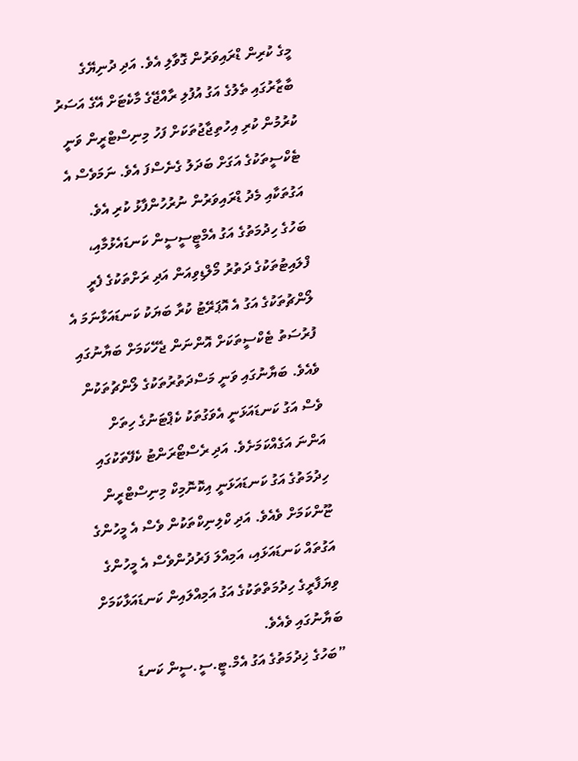މީގެ ކުރިން ޑްރައިވަރުން ގޮވާލި އެވެ. އަދި ދުނިޔޭގެ ބާޒާރުގައި ތެލުގެ އަގު އުފުލި ރާއްޖޭގެ މާކެޓަށް އޭގެ އަސަރު ކުރުމުން ކުރި އިހުތިޖާޖުތަކަށް ފަހު މިނިސްޓްރީން ވަނީ ޓެކްސީތަކުގެ އަގަށް ބަދަލު ގެނެސްފަ އެވެ. ނަމަވެސް އެ އަގުތަކާއި މެދު ޑްރައިވަރުން ނުރުހުންފާޅު ކުރި އެވެ.
ބަހުގެ ހިދުމަތުގެ އަގު އެމްޓީސީސީން ކަނޑައެޅުމާއި، ފްލައިޓުތަކުގެ ދަތުރު މޯލްޑިވިއަން އަދި ރަށްތަކުގެ ފެރީ ލޯންޗުތަކުގެ އަގު އެ އޮޕަރޭޓު ކުރާ ބަޔަކު ކަނޑައަޅާނަމަ އެ ފުރުސަތު ޓެކްސީތަކަށް އޮންނަން ޖެހޭކަމަށް ބަޔާނުގައި ވެއެވެ. ބަޔާނުގައި ވަނީ މަސްދަތުރުތަކުގެ ލޯންޗުތަކުން ވެސް އަގު ކަނޑައަޅަނީ އެވަގުތަކު ކެޕްޓަނުގެ ހިތަށް އަންނަ އަގެއްކަމަށެވެ. އަދި ރެސްޓޯރަންޓު ކެފޭތަކުގައި ހިދުމަތުގެ އަގު ކަނޑައަޅަނީ އިކޮނޮމިކް މިނިސްޓްރީން ޏޫންކަމަށް ވެއެވެ. އަދި ކްލިނިކްތަކުން ވެސް އެ މީހުންގެ އަގުތައް ކަނޑައަޅައި، އަމިއްލަ ފަރުދުންވެސް އެ މީހުންގެ ވިޔަފާރީގެ ހިދުމަތްތަކުގެ އަގު އަމިއްލައިން ކަނޑައަޅާކަމަށް ބަޔާނުގައި ވެއެވެ.
”ބަހުގެ ޚިދުމަތުގެ އަގު އެމް.ޓީ.ސީ.ސީން ކަނޑަ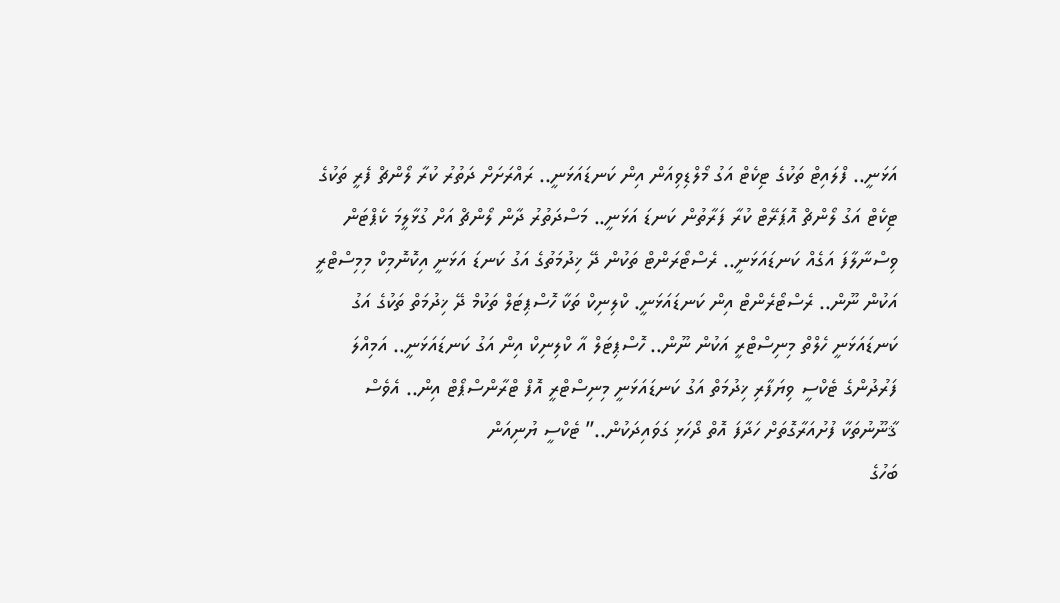އަޅަނީ.. ފްލައިޓް ތަކުގެ ޓިކެޓް އަގު މޯލްޑިވިއަން އިން ކަނޑައަޅަނީ.. ރައްރަށަށް ދަތުރު ކުރާ ލޯންޗް ފެރީ ތަކުގެ ޓިކެޓް އަގު ލޯންޗް އޮޕަރޭޓް ކުރާ ފަރާތުން ކަނޑަ އަޅަނީ.. މަސްދަތުރު ދާން ލޯންޗް އަށް ގުޅާލީމަ ކެޕްޓަން ވިސްނާލާފަ އަގެއް ކަނޑައަޅަނީ.. ރެސްޓޯރަންޓް ތަކުން ދޭ ޚިދުމަތުގެ އަގު ކަނޑަ އަޅަނީ އިކޮނޮމިކް މިމިސްޓްރީ އަކުން ނޫން.. ރެސްޓޯރެންޓް އިން ކަނޑައަޅަނީ. ކްލިނިކް ތަކާ ހޮސްޕިޓަލް ތަކުމް ދޭ ޚިދުމަތް ތަކުގެ އަގު ކަނޑައަޅަނީ ހެލްތް މިނިސްޓްރީ އަކުން ނޫން.. ހޮސްޕިޓަލް އާ ކްލިނިކް އިން އަގު ކަނޑައަޅަނީ.. އަމިއްލަ ފަރުދުންގެ ޓެކްސީ ވިޔަފާރި ޚިދުމަތް އަގު ކަނޑައަޅަނީ މިނިސްޓްރީ އޮފް ޓްރާންސްޕޯޓް އިން.. އެވެސް ޤާނޫނުތަކާ ފުށުއަރާގޮތަށް ހަދާފަ އޮތް ދޯހަޅި ގަވައިދަކުން..” ޓެކްސީ ޔުނިއަން
ބަހުގެ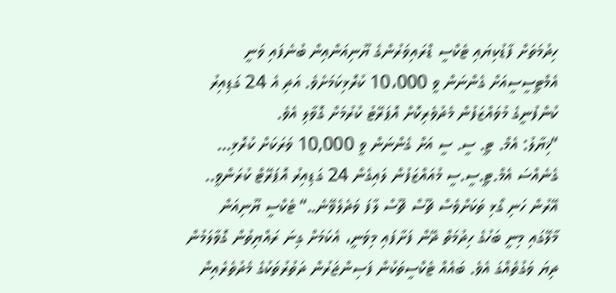ހިދުމަތަށް ފާޑުކިޔައި ޓެކްސީ ޑްރައިވަރުންގެ ޔޫނިއަންއިން ބުނެފައި ވަނީ އެމްޓީސީސީއަށް ގެންނަން ވީ 10،000 ކުރޮޅިކަމަށެވެ. އަދި އެ 24 ގަޑިއިރު ކުންފުނީގެ މުވައްޒަފުން މެދުވެރިކޮށް އޮޕަރޭޓު ކުރުމަށް ގޮވާލި އެވެ.
“ޚިޔާލު: އެމް. ޓީ. ސީ. ސީ އަށް ގެންނަން ވީ 10,000 ވަރަކަށް ކުރޮޅި… ގެނެއްސަ އެމް.ޓީ.ސީ.ސީ މުއައްޒަފުން ލައިގެން 24 ގަޑިއިރު އޮޕަރޭޓް ކުރަންވީ.. އޭރުން ހަނި ގޯޅި ތަކަށްވެސް ޗޫސް ޗޫސް ލާފަ ވަދެލެވޭނެ..“ ޓެކްސީ ޔޫނިއަން
މާލޭގައި މިނީ ބަހުގެ ހިދުމަތް ދޭން ފަށާފައި މިވަނީ، އެކަމަށް ގިނަ ރައްޔިތުން ގޮވާލަމުން ދިޔަ ވަގުތެއްގަ އެވެ. ބައެއް ޓެކްސީތަކުން ފަސިންޖަރުން ދަތުރުތަކުގެ މެދުތެރެއިން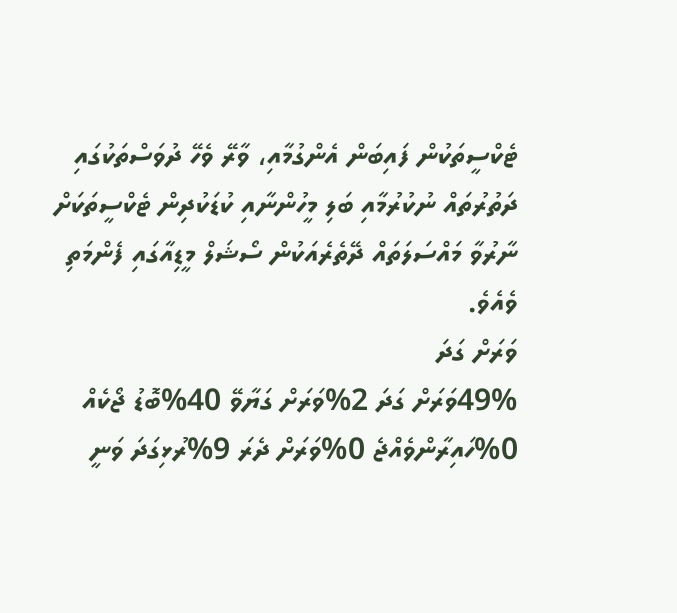ޓެކްސީތަކުން ފައިބަން އެންގުމާއި، ވާރޭ ވެހޭ ދުވަސްތަކުގައި ދަތުރުތައް ނުކުރުމާއި ބަލި މީހުންނާއި ކުޑަކުދިން ޓެކްސީތަކަށް ނާރުވާ މައްސަލަތައް ދޭތެރެއަކުން ސޯޝަލް މީޑިއާގައި ފެންމަތި ވެއެވެ.
ވަރަށް ގަދަ
49%ވަރަށް ގަދަ 2%ވަރަށް ގަޔާވޭ 40%ބޮޑު ޖޯކެއް 0%ހައިރާންވެއްޖެ 0%ވަރަށް ދެރަ 9%ރުޅިގަދަ ވަނީ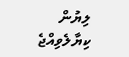ލިޔުން ކިޔާލެވިއްޖެ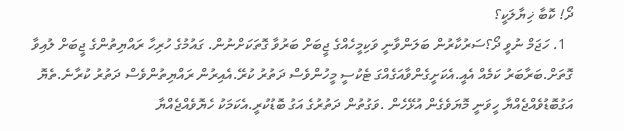ދޯ! ކޮބާ ޚިޔާލަކީ؟
  1. ހަޖަމް ނުވީ ދޯ؟ސަރުކާރުން ބަލަންވާނީ ވަކިމީހެއްގެ ޖީބަށް ބަރުވާ ގޮތަކަށްނުން. ގައުމުގެ ހުރިހާ ރައްޔިތުންގެ ޖީބަށް ލުއިވާ ގޮތަށް.ބަރާބަރު ކަމެއް އެއީ.އެކަށީގެންވާއަގެއްގަ ޓެކުސީ މީހުންވެސް ދަތުރު ކުރޭ.އެއިރުން ރައްޔިތުންވެސް ދަތުރު ކުރާނެ.ތެޔޮ އަގުބޮޑުވެއްޖެއްޔާ ހީވަނީ މޮޔަވެގެން އުޅޭހެން .ވަގުތުން ދަތުރުގެ އަގު ބޮޑުކުރީ.އެކަމަކު ހެޔޮވެއްޖެއްޔާ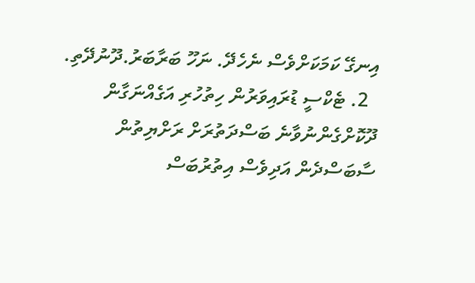އިނގޭ ކަމަކަށްވެސް ނެހެދޭ. ނަހޫ ބަރާބަރު.ދޫނުދޭތި.
  2. ޓެކްސީ ޑުރައިވަރުން ހިތުހުރި އަގެއްނަގާން ދޫކޮށްގެންނުވާނެ ބަސްދަތުރަށް ރަށްޔިތުން ސާބަސްދެން އަދިވެސް އިތުރުބަސް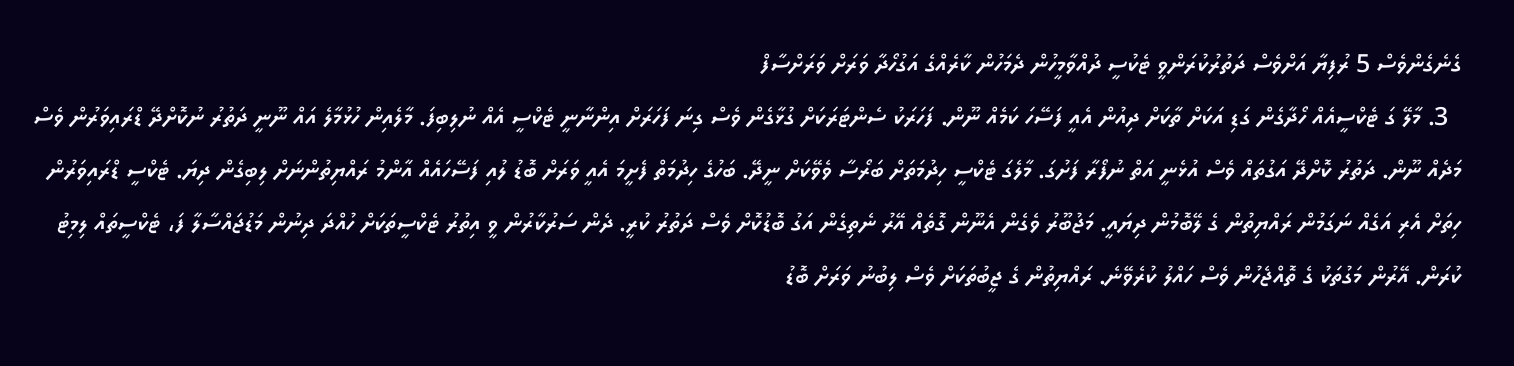ގެނެގެންވެސް 5 ރުފިޔާ އަށްވެސް ދަތުރުކުރަންވީ ޓެކުސީ ދުއްވާމީހުން ދެމަހުން ކާރެއްގެ އަގުހޯދާ ވަރަށް ވަރަށްސާފް
  3. މާލޭ ގަ ޓެކްސީއެއް ހޯދާގެން ގަޑި އަކަށް ތާކަށް ދިއުން އެއީ ފަސޭހަ ކަމެއް ނޫން. ފަހަރަކު ސެންޓަރަކަށް ގުޅާގެން ވެސް ގިނަ ފަހަރަށް އިންނާނީ ޓެކްސީ އެއް ނުލިބިފަ. މާލެއިން ހުޅުމާލެ އައް ނޫނީ ދަތުރު ނުކޮށްދޭ ޑްރައިވަރުން ވެސް މަދެއް ނޫން. ދަތުރު ކޮށްދޭ އަގުތައް ވެސް އުޅެނީ އަތް ނުފޯރާ ފަށުގަ. މާލެގަ ޓެކްސީ ހިދުމަތަށް ބަރޯސާ ވެވޭކަށް ނީދޭ. ބަހުގެ ހިދުމަތް ފެށީމަ އެއީ ވަރަށް ބޮޑު ލުއި ފަސޭހައެއް އާންމު ރައްޔިތުންނަށް ލިބިގެން ދިޔަ. ޓެކްސީ ޑްރައިވަރުން ހިތަށް އެރި އަގެއް ނަގަމުން ރައްޔިތުން ގެ ލޭބޮމުން ދިޔައީ. މަޖުބޫރު ވެގެން އެނޫން ގޮތެއް އޭރު ނެތިގެން އަގު ބޮޑުކޮށް ވެސް ދަތުރު ކުރީ. ދެން ސަރުކާރުން ވީ އިތުރު ޓެކްސީތަކަށް ހުއްދަ ދިނުން މަޑުޖައްސާލާ ފަ، ޓެކްސީތައް ލިމިޓު ކުރަން. އޭރުން މަގުތަކު ގެ ތޮއްޖެހުން ވެސް ހައްލު ކުރެވޭނެ. ރައްޔިތުން ގެ ޖީބުތަކަށް ވެސް ލިބުނު ވަރަށް ބޮޑު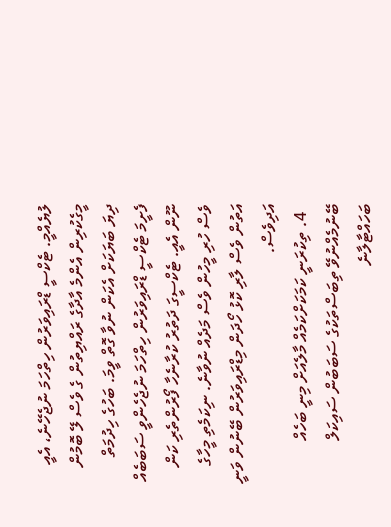ލުޔެއްމީ. ޓެކްސީ ޑްރައިވަރުން ހިތްހަމަ ނުޖެހޭނެ، އެއީ މީގެކުރިން އެންމެ އާދާގެ ރައްޔިތުން ގެ ވެސް ލޭ ބޮމުން ދިޔަ ބަޔަކަށް އެކަން ނުވާ ގޮތް ވީމަ. ބަހުގެ ހިދުމަތް ފެށީމަ ޓެކްސީ ޑްރައިވަރުން ހިތްހަމަ ނުޖެހެންވީ ސަބަބެއް ނޫން އެއީ. ޓެކްސީގަ ދަތުރު ކުރާނެހާ ފޯރުންތެރި ކަން ވެސް ހުރި މީހުން ވެސް މަދެއް ނުވާނެ. ނިކަމެތި މީހާގެ އަތުން ވެސް ލާރި ކޮޅު ހޯދަން މިޑްރައިވަރުން ބޭނުން ވަނީ އަދިވެސް.
  4. ތިކުރަނީ ކަމަކަށްކަމެއް މާލެއަށް މިނީ ބަހެއް ބޭނުމެއްނުވޭ ތިބަސްތަކުގެ ސަބަބުން ސައިކަލް ބަހައްޓާލާނެ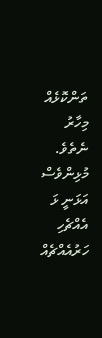ތަންކޮޅެއް މިހާރު ނެތެވެ. މުޅިންވެސް އަޅަނީ ޅަ އެއްޗެހި ހަރުއެއްޗެއް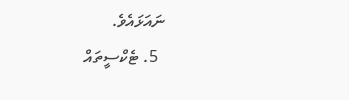ނައަޅައެވެ.
  5. ޓެކްސީތައް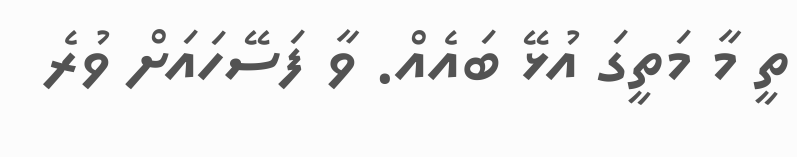ތީ މާ މަތީގަ އުޅޭ ބައެއް. ވާ ފަސޭހައަށް ވުރެ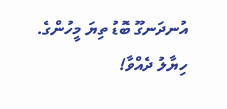އުނދަނގޫ ބޮޑު ތިޔަ މީހުންގެ.
ހިޔާލު ދެއްވާ!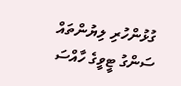ގުޅުންހުރި ލިޔުންތައް
ސަންގު ޓީވީގެ ހާއްސަ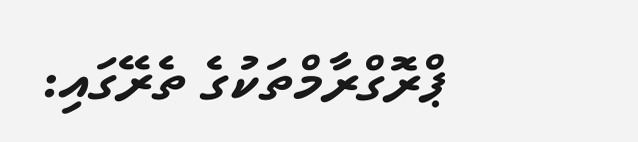ޕްރޮގްރާމްތަކުގެ ތެރޭގައި: